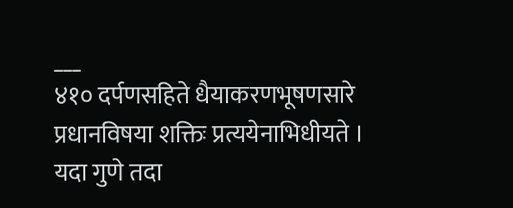___
४१० दर्पणसहिते धैयाकरणभूषणसारे
प्रधानविषया शक्तिः प्रत्ययेनाभिधीयते ।
यदा गुणे तदा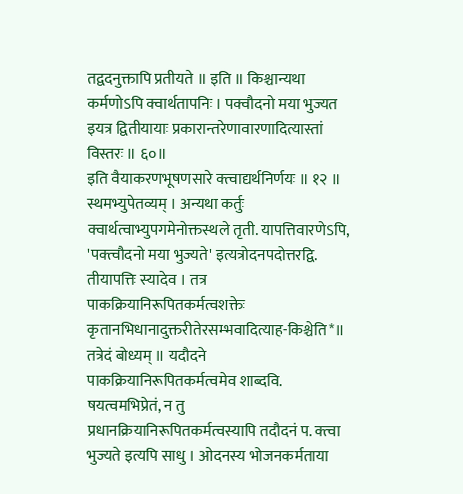तद्वदनुक्तापि प्रतीयते ॥ इति ॥ किश्चान्यथा कर्मणोऽपि क्वार्थतापनिः । पक्वौदनो मया भुज्यत इयत्र द्वितीयायाः प्रकारान्तरेणावारणादित्यास्तां विस्तरः ॥ ६०॥
इति वैयाकरणभूषणसारे क्त्वाद्यर्थनिर्णयः ॥ १२ ॥
स्थमभ्युपेतव्यम् । अन्यथा कर्तुः क्वार्थत्वाभ्युपगमेनोक्तस्थले तृती. यापत्तिवारणेऽपि, 'पक्त्वौदनो मया भुज्यते' इत्यत्रोदनपदोत्तरद्वि. तीयापत्तिः स्यादेव । तत्र पाकक्रियानिरूपितकर्मत्वशक्तेः कृतानभिधानादुक्तरीतेरसम्भवादित्याह-किश्चेति*॥
तत्रेदं बोध्यम् ॥ यदौदने पाकक्रियानिरूपितकर्मत्वमेव शाब्दवि. षयत्वमभिप्रेतं, न तु प्रधानक्रियानिरूपितकर्मत्वस्यापि तदौदनं प. क्त्वा भुज्यते इत्यपि साधु । ओदनस्य भोजनकर्मताया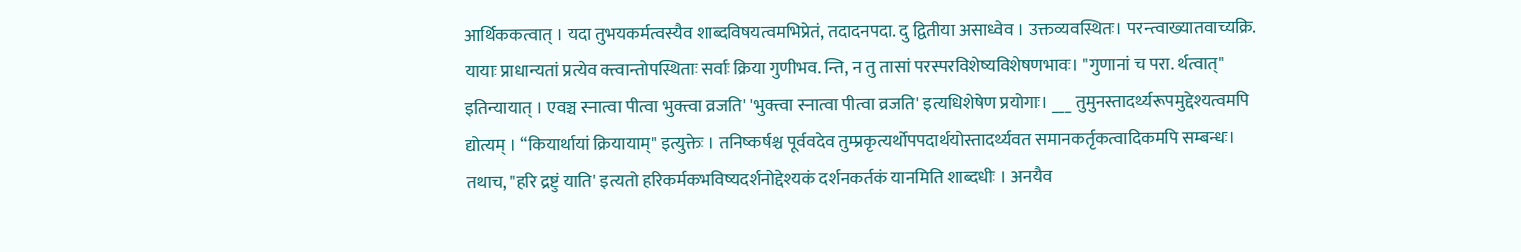आर्थिककत्वात् । यदा तुभयकर्मत्वस्यैव शाब्दविषयत्वमभिप्रेतं, तदादनपदा. दु द्वितीया असाध्वेव । उक्तव्यवस्थितः। परन्त्वाख्यातवाच्यक्रि. यायाः प्राधान्यतां प्रत्येव क्त्वान्तोपस्थिताः सर्वाः क्रिया गुणीभव. न्ति, न तु तासां परस्परविशेष्यविशेषणभावः। "गुणानां च परा. र्थत्वात्" इतिन्यायात् । एवञ्च स्नात्वा पीत्वा भुक्त्वा व्रजति' 'भुक्त्वा स्नात्वा पीत्वा व्रजति' इत्यधिशेषेण प्रयोगाः। ___ तुमुनस्तादर्थ्यरूपमुद्देश्यत्वमपि द्योत्यम् । “कियार्थायां क्रियायाम्" इत्युक्तेः । तनिष्कर्षश्च पूर्ववदेव तुम्प्रकृत्यर्थोपपदार्थयोस्तादर्थ्यवत समानकर्तृकत्वादिकमपि सम्बन्धः। तथाच, "हरि द्रष्टुं याति' इत्यतो हरिकर्मकभविष्यदर्शनोद्देश्यकं दर्शनकर्तकं यानमिति शाब्दधीः । अनयैव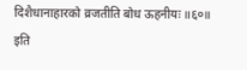दिशैधानाहारको व्रजतीति बोध ऊहनीयः ॥६०॥
इति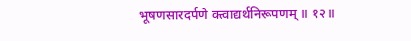भूषणसारदर्पणे क्त्वाद्यर्थनिरूपणम् ॥ १२॥